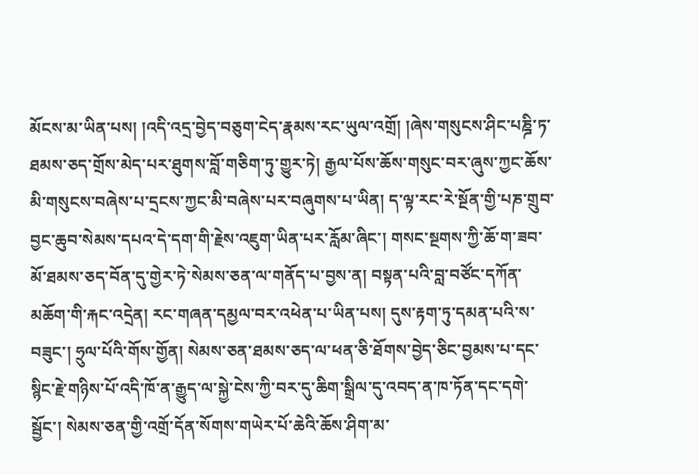མོངས་མ་ཡིན་པས། །འདི་འདྲ་བྱེད་བཅུག་ངེད་རྣམས་རང་ཡུལ་འགྲོ། །ཞེས་གསུངས་ཤིང་པཎྜི་ཏ་ཐམས་ཅད་གྲོས་མེད་པར་ཐུགས་བློ་གཅིག་ཏུ་གྱུར་ཏེ། རྒྱལ་པོས་ཆོས་གསུང་བར་ཞུས་ཀྱང་ཆོས་མི་གསུངས་བཞེས་པ་དྲངས་ཀྱང་མི་བཞེས་པར་བཞུགས་པ་ཡིན། ད་ལྟ་རང་རེ་སྔོན་གྱི་པཎ་གྲུབ་བྱང་ཆུབ་སེམས་དཔའ་དེ་དག་གི་རྗེས་འཇུག་ཡིན་པར་རློམ་ཞིང་། གསང་སྔགས་ཀྱི་ཆོ་ག་ཟབ་མོ་ཐམས་ཅད་བོན་དུ་གྱེར་ཏེ་སེམས་ཅན་ལ་གནོད་པ་བྱས་ན། བསྟན་པའི་བླ་བཙོང་དཀོན་མཆོག་གི་རྐང་འདྲེན། རང་གཞན་དམྱལ་བར་འཕེན་པ་ཡིན་པས། དུས་རྟག་ཏུ་དམན་པའི་ས་བཟུང་། ཧྲུལ་པོའི་གོས་གྱོན། སེམས་ཅན་ཐམས་ཅད་ལ་ཕན་ཅི་ཐོགས་བྱེད་ཅིང་བྱམས་པ་དང་སྙིང་རྗེ་གཉིས་པོ་འདི་ཁོ་ན་རྒྱུད་ལ་སྐྱེ་ངེས་ཀྱི་བར་དུ་ཆིག་སྒྲིལ་དུ་འབད་ན་ཁ་ཏོན་དང་དགེ་སྦྱོང་། སེམས་ཅན་གྱི་འགྲོ་དོན་སོགས་གཡེར་པོ་ཆེའི་ཆོས་ཤིག་མ་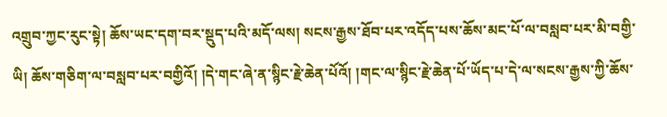འགྲུབ་ཀྱང་རུང་སྟེ། ཆོས་ཡང་དག་བར་སྡུད་པའི་མདོ་ལས། སངས་རྒྱས་ཐོབ་པར་འདོད་པས་ཆོས་མང་པོ་ལ་བསླབ་པར་མི་བགྱི་ཡི། ཆོས་གཅིག་ལ་བསླབ་པར་བགྱིའོ། །དེ་གང་ཞེ་ན་སྙིང་རྗེ་ཆེན་པོའོ། །གང་ལ་སྙིང་རྗེ་ཆེན་པོ་ཡོད་པ་དེ་ལ་སངས་རྒྱས་ཀྱི་ཆོས་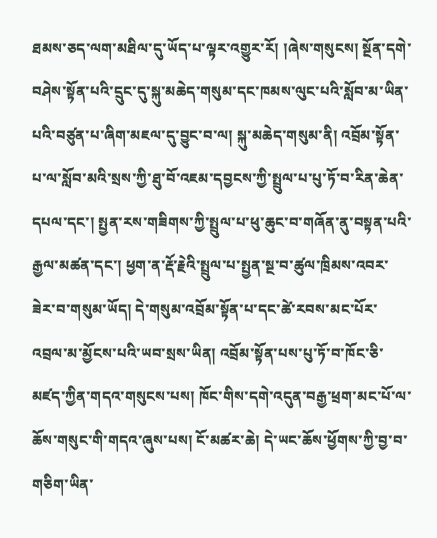ཐམས་ཅད་ལག་མཐིལ་དུ་ཡོད་པ་ལྟར་འགྱུར་རོ། །ཞེས་གསུངས། སྔོན་དགེ་བཤེས་སྟོན་པའི་དྲུང་དུ་སྐུ་མཆེད་གསུམ་དང་ཁམས་ལུང་པའི་སློབ་མ་ཡིན་པའི་བཙུན་པ་ཞིག་མཇལ་དུ་བྱུང་བ་ལ། སྐུ་མཆེད་གསུམ་ནི། འབྲོམ་སྟོན་པ་ལ་སློབ་མའི་སྲས་ཀྱི་ཐུ་བོ་འཇམ་དབྱངས་ཀྱི་སྤྲུལ་པ་པུ་ཏོ་བ་རིན་ཆེན་དཔལ་དང་། སྤྱན་རས་གཟིགས་ཀྱི་སྤྲུལ་པ་ཕུ་ཆུང་བ་གཞོན་ནུ་བསྟན་པའི་རྒྱལ་མཚན་དང་། ཕྱག་ན་རྡོ་རྗེའི་སྤྲུལ་པ་སྤྱན་སྔ་བ་ཚུལ་ཁྲིམས་འབར་ཟེར་བ་གསུམ་ཡོད། དེ་གསུམ་འབྲོམ་སྟོན་པ་དང་ཚེ་རབས་མང་པོར་འབྲལ་མ་མྱོངས་པའི་ཡབ་སྲས་ཡིན། འབྲོམ་སྟོན་པས་པུ་ཏོ་བ་ཁོང་ཅི་མཛད་ཀྱིན་གདའ་གསུངས་པས། ཁོང་གིས་དགེ་འདུན་བརྒྱ་ཕྲག་མང་པོ་ལ་ཆོས་གསུང་གི་གདའ་ཞུས་པས། ངོ་མཚར་ཆེ། དེ་ཡང་ཆོས་ཕྱོགས་ཀྱི་བྱ་བ་གཅིག་ཡིན་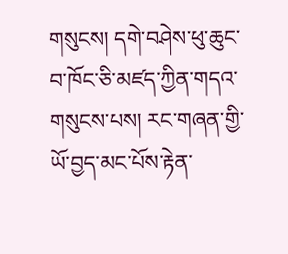གསུངས། དགེ་བཤེས་ཕུ་ཆུང་བ་ཁོང་ཅི་མཛད་ཀྱིན་གདའ་གསུངས་པས། རང་གཞན་གྱི་ཡོ་བྱད་མང་པོས་རྟེན་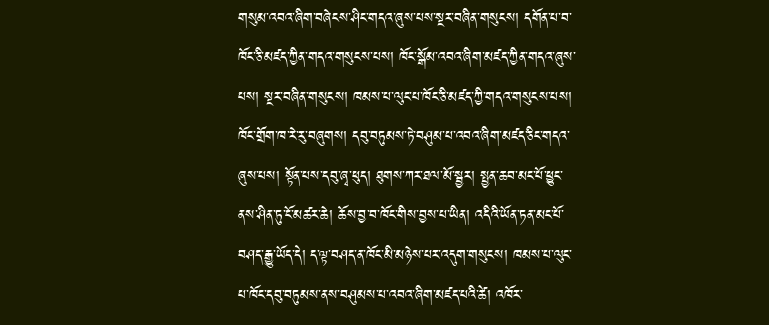གསུམ་འབའ་ཞིག་བཞེངས་ཤིང་གདའ་ཞུས་པས་སྔར་བཞིན་གསུངས། དགོན་པ་བ་ཁོང་ཅི་མཛད་ཀྱིན་གདའ་གསུངས་པས། ཁོང་སྒོམ་འབའ་ཞིག་མཛད་ཀྱིན་གདའ་ཞུས་པས། སྔར་བཞིན་གསུངས། ཁམས་པ་ལུང་པ་ཁོང་ཅི་མཛད་ཀྱི་གདའ་གསུངས་པས། ཁོང་གྲོག་ཁ་རེ་རུ་བཞུགས། དབུ་བཏུམས་ཏེ་བཤུམ་པ་འབའ་ཞིག་མཛད་ཅིང་གདའ་ཞུས་པས། སྟོན་པས་དབུ་ཞྭ་ཕུད། ཐུགས་ཀར་ཐལ་མོ་སྦྱར། སྤྱན་ཆབ་མང་པོ་ཕྱུང་ནས་ཤིན་ཏུ་ངོ་མཚར་ཆེ། ཆོས་བྱ་བ་ཁོང་གིས་བྱས་པ་ཡིན། འདིའི་ཡོན་ཏན་མང་པོ་བཤད་རྒྱུ་ཡོད་དེ། ད་ལྟ་བཤད་ན་ཁོང་མི་མཉེས་པར་འདུག་གསུངས། ཁམས་པ་ལུང་པ་ཁོང་དབུ་བཏུམས་ནས་བཤུམས་པ་འབའ་ཞིག་མཛད་པའི་ཚེ། འཁོར་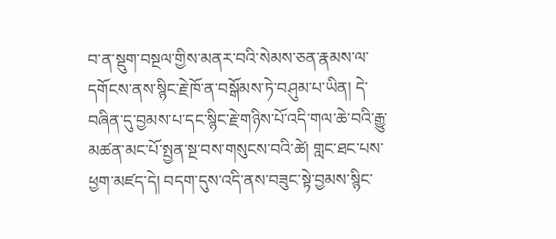བ་ན་སྡུག་བསྔལ་གྱིས་མནར་བའི་སེམས་ཅན་རྣམས་ལ་དགོངས་ནས་སྙིང་རྗེ་ཁོ་ན་བསྒོམས་ཏེ་བཤུམ་པ་ཡིན། དེ་བཞིན་དུ་བྱམས་པ་དང་སྙིང་རྗེ་གཉིས་པོ་འདི་གལ་ཆེ་བའི་རྒྱུ་མཚན་མང་པོ་སྤྱན་སྔ་བས་གསུངས་བའི་ཚེ། གླང་ཐང་པས་ཕྱག་མཛད་དེ། བདག་དུས་འདི་ནས་བཟུང་སྟེ་བྱམས་སྙིང་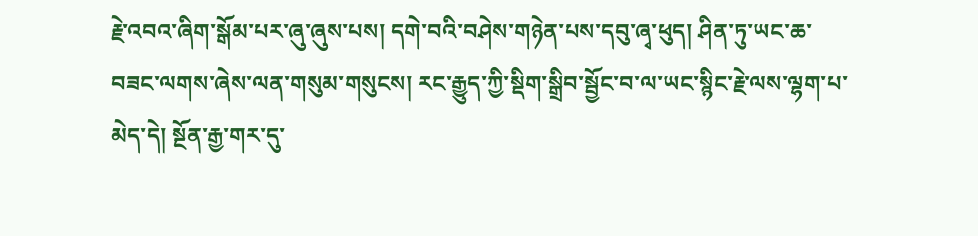རྗེ་འབའ་ཞིག་སྒོམ་པར་ཞུ་ཞུས་པས། དགེ་བའི་བཤེས་གཉེན་པས་དབུ་ཞྭ་ཕུད། ཤིན་ཏུ་ཡང་ཆ་བཟང་ལགས་ཞེས་ལན་གསུམ་གསུངས། རང་རྒྱུད་ཀྱི་སྡིག་སྒྲིབ་སྦྱོང་བ་ལ་ཡང་སྙིང་རྗེ་ལས་ལྷག་པ་མེད་དེ། སྔོན་རྒྱ་གར་དུ་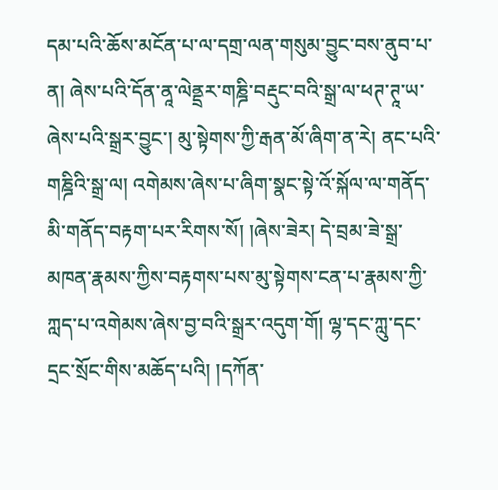དམ་པའི་ཆོས་མངོན་པ་ལ་དགྲ་ལན་གསུམ་བྱུང་བས་ནུབ་པ་ན། ཞེས་པའི་དོན་ནཱ་ལེནྡྲར་གཎྜི་བརྡུང་བའི་སྒྲ་ལ་ཕཊ་ཊཱ་ཡ་ཞེས་པའི་སྒྲར་བྱུང་། མུ་སྟེགས་ཀྱི་རྒན་མོ་ཞིག་ན་རེ། ནང་པའི་གཎྜིའི་སྒྲ་ལ། འགེམས་ཞེས་པ་ཞིག་སྣང་སྟེ་འོ་སྐོལ་ལ་གནོད་མི་གནོད་བརྟག་པར་རིགས་སོ། །ཞེས་ཟེར། དེ་བྲམ་ཟེ་སྒྲ་མཁན་རྣམས་ཀྱིས་བརྟགས་པས་མུ་སྟེགས་ངན་པ་རྣམས་ཀྱི་ཀླད་པ་འགེམས་ཞེས་བྱ་བའི་སྒྲར་འདུག་གོ། ལྷ་དང་ཀླུ་དང་དྲང་སྲོང་གིས་མཆོད་པའི། །དཀོན་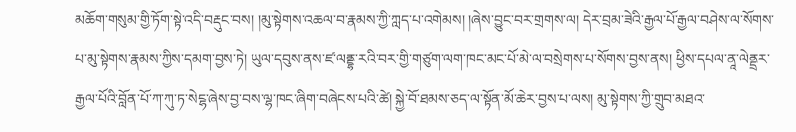མཆོག་གསུམ་གྱི་ཏོག་སྟེ་འདི་བརྡུང་བས། །མུ་སྟེགས་འཆལ་བ་རྣམས་ཀྱི་ཀླད་པ་འགེམས། །ཞེས་བྱུང་བར་གྲགས་ལ། དེར་བྲམ་ཟེའི་རྒྱལ་པོ་རྒྱལ་བཤེས་ལ་སོགས་པ་མུ་སྟེགས་རྣམས་ཀྱིས་དམག་བྱས་ཏེ། ཡུལ་དབུས་ནས་ཛ་ལནྡྷ་རའི་བར་གྱི་གཙུག་ལག་ཁང་མང་པོ་མེ་ལ་བསྲེགས་པ་སོགས་བྱས་ནས། ཕྱིས་དཔལ་ནཱ་ལེནྡྲར་རྒྱལ་པོའི་བློན་པོ་ཀ་ཀུ་ཏ་སེངྷ་ཞེས་བྱ་བས་ལྷ་ཁང་ཞིག་བཞེངས་པའི་ཚེ། སྐྱེ་བོ་ཐམས་ཅད་ལ་སྟོན་མོ་ཆེར་བྱས་པ་ལས། མུ་སྟེགས་ཀྱི་གྲུབ་མཐའ་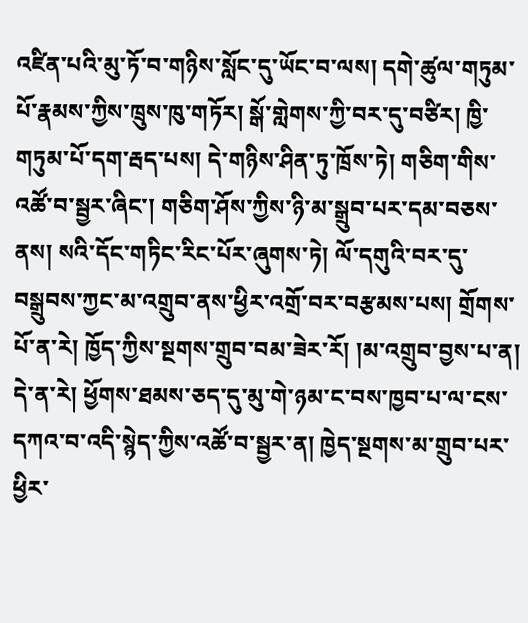འཛིན་པའི་མུ་ཏོ་བ་གཉིས་སློང་དུ་ཡོང་བ་ལས། དགེ་ཚུལ་གཏུམ་པོ་རྣམས་ཀྱིས་ཁྲུས་ཁུ་གཏོར། སྒོ་གླེགས་ཀྱི་བར་དུ་བཙིར། ཁྱི་གཏུམ་པོ་དག་རྦད་པས། དེ་གཉིས་ཤིན་ཏུ་ཁྲོས་ཏེ། གཅིག་གིས་འཚོ་བ་སྦྱར་ཞིང་། གཅིག་ཤོས་ཀྱིས་ཉི་མ་སྒྲུབ་པར་དམ་བཅས་ནས། སའི་དོང་གཏིང་རིང་པོར་ཞུགས་ཏེ། ལོ་དགུའི་བར་དུ་བསྒྲུབས་ཀྱང་མ་འགྲུབ་ནས་ཕྱིར་འགྲོ་བར་བརྩམས་པས། གྲོགས་པོ་ན་རེ། ཁྱོད་ཀྱིས་སྔགས་གྲུབ་བམ་ཟེར་རོ། །མ་འགྲུབ་བྱས་པ་ན། དེ་ན་རེ། ཕྱོགས་ཐམས་ཅད་དུ་མུ་གེ་ཉམ་ང་བས་ཁྱབ་པ་ལ་ངས་དཀའ་བ་འདི་སྙེད་ཀྱིས་འཚོ་བ་སྦྱར་ན། ཁྱེད་སྔགས་མ་གྲུབ་པར་ཕྱིར་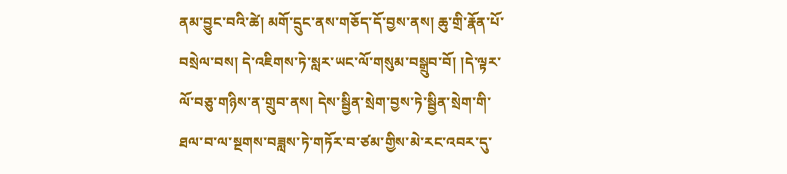ནམ་བྱུང་བའི་ཚེ། མགོ་དྲུང་ནས་གཅོད་དོ་བྱས་ནས། ཆུ་གྲི་རྣོན་པོ་བསྲེལ་བས། དེ་འཇིགས་ཏེ་སླར་ཡང་ལོ་གསུམ་བསྒྲུབ་བོ། །དེ་ལྟར་ལོ་བཅུ་གཉིས་ན་གྲུབ་ནས། དེས་སྦྱིན་སྲེག་བྱས་ཏེ་སྦྱིན་སྲེག་གི་ཐལ་བ་ལ་སྔགས་བཟླས་ཏེ་གཏོར་བ་ཙམ་གྱིས་མེ་རང་འབར་དུ་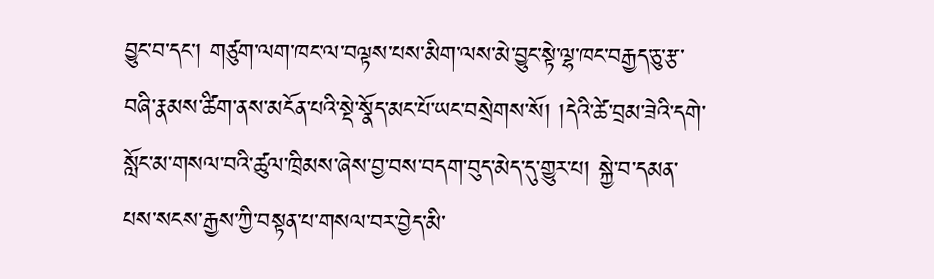བྱུང་བ་དང་། གཙུག་ལག་ཁང་ལ་བལྟས་པས་མིག་ལས་མེ་བྱུང་སྟེ་ལྷ་ཁང་བརྒྱད་ཅུ་རྩ་བཞི་རྣམས་ཚིག་ནས་མངོན་པའི་སྡེ་སྣོད་མང་པོ་ཡང་བསྲེགས་སོ། །དེའི་ཚེ་བྲམ་ཟེའི་དགེ་སློང་མ་གསལ་བའི་ཚུལ་ཁྲིམས་ཞེས་བྱ་བས་བདག་བུད་མེད་དུ་གྱུར་པ། སྐྱེ་བ་དམན་པས་སངས་རྒྱས་ཀྱི་བསྟན་པ་གསལ་བར་བྱེད་མི་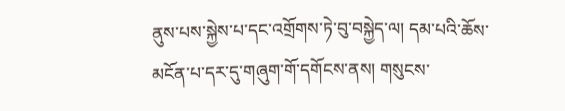ནུས་པས་སྐྱེས་པ་དང་འགྲོགས་ཏེ་བུ་བསྐྱེད་ལ། དམ་པའི་ཆོས་མངོན་པ་དར་དུ་གཞུག་གོ་དགོངས་ནས། གསུངས་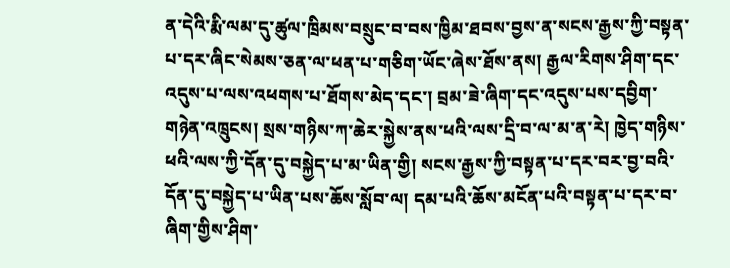ན་དེའི་རྨི་ལམ་དུ་ཚུལ་ཁྲིམས་བསྲུང་བ་བས་ཁྱིམ་ཐབས་བྱས་ན་སངས་རྒྱས་ཀྱི་བསྟན་པ་དར་ཞིང་སེམས་ཅན་ལ་ཕན་པ་གཅིག་ཡོང་ཞེས་ཐོས་ནས། རྒྱལ་རིགས་ཤིག་དང་འདུས་པ་ལས་འཕགས་པ་ཐོགས་མེད་དང་། བྲམ་ཟེ་ཞིག་དང་འདུས་པས་དབྱིག་གཉེན་འཁྲུངས། སྲས་གཉིས་ཀ་ཆེར་སྐྱེས་ནས་ཕའི་ལས་དྲི་བ་ལ་མ་ན་རེ། ཁྱེད་གཉིས་ཕའི་ལས་ཀྱི་དོན་དུ་བསྐྱེད་པ་མ་ཡིན་གྱི། སངས་རྒྱས་ཀྱི་བསྟན་པ་དར་བར་བྱ་བའི་དོན་དུ་བསྐྱེད་པ་ཡིན་པས་ཆོས་སློབ་ལ། དམ་པའི་ཆོས་མངོན་པའི་བསྟན་པ་དར་བ་ཞིག་གྱིས་ཤིག་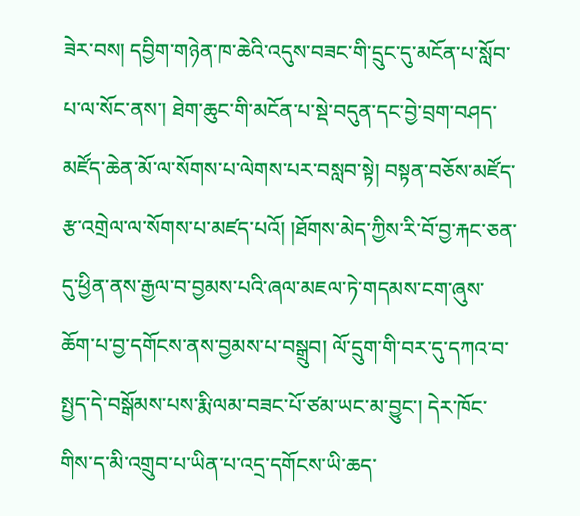ཟེར་བས། དབྱིག་གཉེན་ཁ་ཆེའི་འདུས་བཟང་གི་དྲུང་དུ་མངོན་པ་སློབ་པ་ལ་སོང་ནས་། ཐེག་ཆུང་གི་མངོན་པ་སྡེ་བདུན་དང་བྱེ་བྲག་བཤད་མཛོད་ཆེན་མོ་ལ་སོགས་པ་ལེགས་པར་བསླབ་སྟེ། བསྟན་བཅོས་མཛོད་རྩ་འགྲེལ་ལ་སོགས་པ་མཛད་པའོ། །ཐོགས་མེད་ཀྱིས་རི་བོ་བྱ་རྐང་ཅན་དུ་ཕྱིན་ནས་རྒྱལ་བ་བྱམས་པའི་ཞལ་མཇལ་ཏེ་གདམས་ངག་ཞུས་ཆོག་པ་བྱ་དགོངས་ནས་བྱམས་པ་བསྒྲུབ། ལོ་དྲུག་གི་བར་དུ་དཀའ་བ་སྤྱད་དེ་བསྒོམས་པས་རྨི་ལམ་བཟང་པོ་ཙམ་ཡང་མ་བྱུང་། དེར་ཁོང་གིས་ད་མི་འགྲུབ་པ་ཡིན་པ་འདྲ་དགོངས་ཡི་ཆད་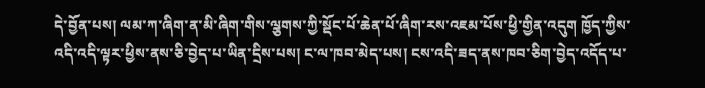དེ་བྱོན་པས། ལམ་ཀ་ཞིག་ན་མི་ཞིག་གིས་ལྕགས་ཀྱི་སྡོང་པོ་ཆེན་པོ་ཞིག་རས་འཇམ་པོས་ཕྱི་གྱིན་འདུག ཁྱོད་ཀྱིས་འདི་འདི་ལྟར་ཕྱིས་ནས་ཅི་བྱེད་པ་ཡིན་དྲིས་པས། ང་ལ་ཁབ་མེད་པས། ངས་འདི་ཟད་ནས་ཁབ་ཅིག་བྱེད་འདོད་པ་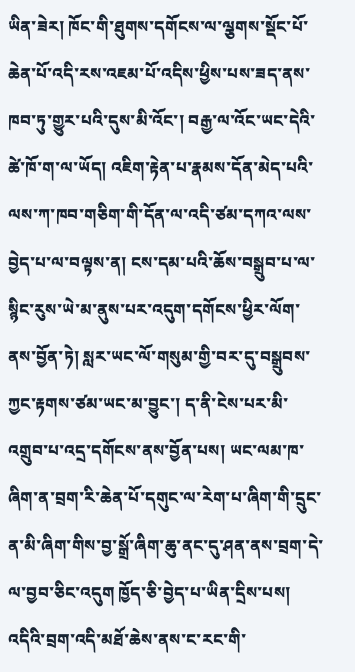ཡིན་ཟེར། ཁོང་གི་ཐུགས་དགོངས་ལ་ལྕགས་སྡོང་པོ་ཆེན་པོ་འདི་རས་འཇམ་པོ་འདིས་ཕྱིས་པས་ཟད་ནས་ཁབ་ཏུ་གྱུར་པའི་དུས་མི་འོང་། བརྒྱ་ལ་འོང་ཡང་དེའི་ཚེ་ཁོ་ག་ལ་ཡོད། འཇིག་རྟེན་པ་རྣམས་དོན་མེད་པའི་ལས་ཀ་ཁབ་གཅིག་གི་དོན་ལ་འདི་ཙམ་དཀའ་ལས་བྱེད་པ་ལ་བལྟས་ན། ངས་དམ་པའི་ཆོས་བསྒྲུབ་པ་ལ་སྙིང་རུས་ཡེ་མ་ནུས་པར་འདུག་དགོངས་ཕྱིར་ལོག་ནས་བྱོན་ཏེ། སླར་ཡང་ལོ་གསུམ་གྱི་བར་དུ་བསྒྲུབས་ཀྱང་རྟགས་ཙམ་ཡང་མ་བྱུང་། ད་ནི་ངེས་པར་མི་འགྲུབ་པ་འདྲ་དགོངས་ནས་བྱོན་པས། ཡང་ལམ་ཁ་ཞིག་ན་བྲག་རི་ཆེན་པོ་དགུང་ལ་རེག་པ་ཞིག་གི་དྲུང་ན་མི་ཞིག་གིས་བྱ་སྒྲོ་ཞིག་ཆུ་ནང་དུ་ཤན་ནས་བྲག་དེ་ལ་བྱབ་ཅིང་འདུག ཁྱོད་ཅི་བྱེད་པ་ཡིན་དྲིས་པས། འདིའི་བྲག་འདི་མཐོ་ཆེས་ནས་ང་རང་གི་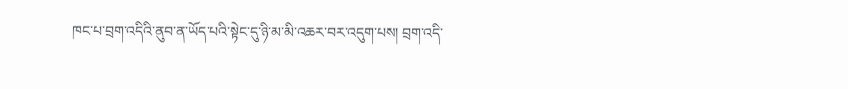ཁང་པ་བྲག་འདིའི་ནུབ་ན་ཡོད་པའི་སྟེང་དུ་ཉི་མ་མི་འཆར་བར་འདུག་པས། བྲག་འདི་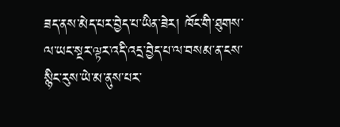ཟད་ནས་མེད་པར་བྱེད་པ་ཡིན་ཟེར། ཁོང་གི་ཐུགས་ལ་ཡང་སྔར་ལྟར་འདི་འདྲ་བྱེད་པ་ལ་བསམ་ན་ངས་སྙིང་རུས་ཡེ་མ་ནུས་པར་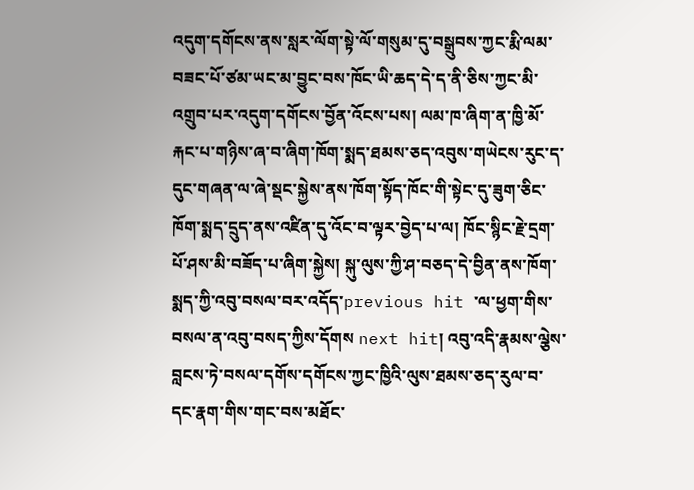འདུག་དགོངས་ནས་སླར་ལོག་སྟེ་ལོ་གསུམ་དུ་བསྒྲུབས་ཀྱང་རྨི་ལམ་བཟང་པོ་ཙམ་ཡང་མ་བྱུང་བས་ཁོང་ཡི་ཆད་དེ་ད་ནི་ཅིས་ཀྱང་མི་འགྲུབ་པར་འདུག་དགོངས་བྱོན་འོངས་པས། ལམ་ཁ་ཞིག་ན་ཁྱི་མོ་རྐང་པ་གཉིས་ཞ་བ་ཞིག་ཁོག་སྨད་ཐམས་ཅད་འབུས་གཡེངས་རུང་ད་དུང་གཞན་ལ་ཞེ་སྡང་སྐྱེས་ནས་ཁོག་སྟོད་ཁོང་གི་སྟེང་དུ་ཟུག་ཅིང་ཁོག་སྨད་དྲུད་ནས་འཛིན་དུ་འོང་བ་ལྟར་བྱེད་པ་ལ། ཁོང་སྙིང་རྗེ་དྲག་པོ་ཤས་མི་བཟོད་པ་ཞིག་སྐྱེས། སྐུ་ལུས་ཀྱི་ཤ་བཅད་དེ་བྱིན་ནས་ཁོག་སྨད་ཀྱི་འབུ་བསལ་བར་འདོད་previous hit ་ལ་ཕྱག་གིས་བསལ་ན་འབུ་བསད་ཀྱིས་དོགས next hit། འབུ་འདི་རྣམས་ལྕེས་བླངས་ཏེ་བསལ་དགོས་དགོངས་ཀྱང་ཁྱིའི་ལུས་ཐམས་ཅད་རུལ་བ་དང་རྣག་གིས་གང་བས་མཐོང་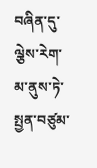བཞིན་དུ་ལྕེས་རེག་མ་ནུས་ཏེ་སྤྱན་བཙུམ་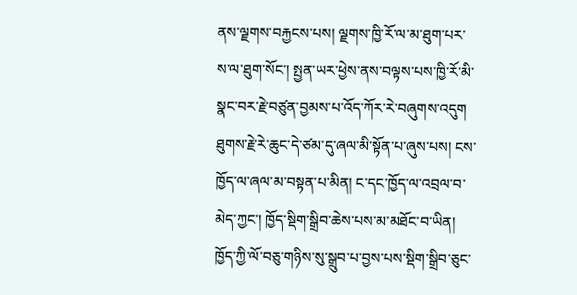ནས་ལྗགས་བརྐྱངས་པས། ལྗགས་ཁྱི་རོ་ལ་མ་ཐུག་པར་ས་ལ་ཐུག་སོང་། སྤྱན་ཡར་ཕྱེས་ནས་བལྟས་པས་ཁྱི་རོ་མི་སྣང་བར་རྗེ་བཙུན་བྱམས་པ་འོད་ཀོར་རེ་བཞུགས་འདུག ཐུགས་རྗེ་རེ་ཆུང་དེ་ཙམ་དུ་ཞལ་མི་སྟོན་པ་ཞུས་པས། ངས་ཁྱོད་ལ་ཞལ་མ་བསྟན་པ་མིན། ང་དང་ཁྱོད་ལ་འབྲལ་བ་མེད་ཀྱང་། ཁྱོད་སྡིག་སྒྲིབ་ཆེས་པས་མ་མཐོང་བ་ཡིན། ཁྱོད་ཀྱི་ལོ་བཅུ་གཉིས་སུ་སྒྲུབ་པ་བྱས་པས་སྡིག་སྒྲིབ་ཅུང་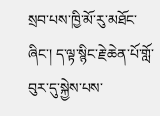སྲབ་པས་ཁྱི་མོ་རུ་མཐོང་ཞིང་། ད་ལྟ་སྙིང་རྗེ་ཆེན་པོ་གློ་བུར་དུ་སྐྱེས་པས་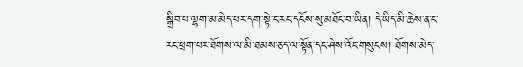སྒྲིབ་པ་ལྷག་མ་མེད་པར་དག་སྟེ་ང་རང་དངོས་སུ་མཐོང་བ་ཡིན། དེ་ཡིད་མི་ཆེས་ན་ང་རང་ཕྲག་པར་ཐོགས་ལ་མི་ཐམས་ཅད་ལ་སྟོན་དང་ཤེས་འོང་གསུངས། ཐོགས་མེད་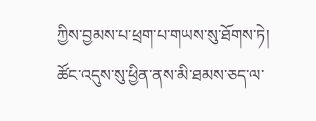ཀྱིས་བྱམས་པ་ཕྲག་པ་གཡས་སུ་ཐོགས་ཏེ། ཚོང་འདུས་སུ་ཕྱིན་ནས་མི་ཐམས་ཅད་ལ་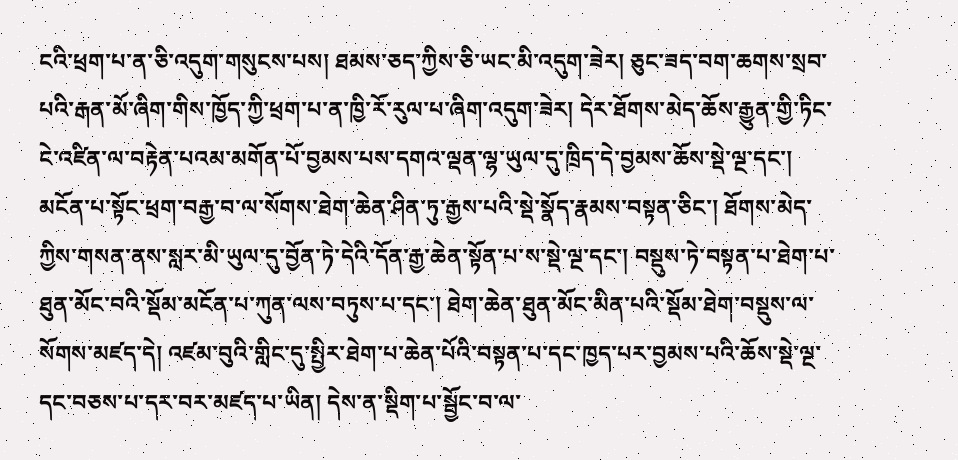ངའི་ཕྲག་པ་ན་ཅི་འདུག་གསུངས་པས། ཐམས་ཅད་ཀྱིས་ཅི་ཡང་མི་འདུག་ཟེར། ཅུང་ཟད་བག་ཆགས་སྲབ་པའི་རྒན་མོ་ཞིག་གིས་ཁྱོད་ཀྱི་ཕྲག་པ་ན་ཁྱི་རོ་རུལ་པ་ཞིག་འདུག་ཟེར། དེར་ཐོགས་མེད་ཆོས་རྒྱུན་གྱི་ཏིང་ངེ་འཛིན་ལ་བརྟེན་པའམ་མགོན་པོ་བྱམས་པས་དགའ་ལྡན་ལྷ་ཡུལ་དུ་ཁྲིད་དེ་བྱམས་ཆོས་སྡེ་ལྔ་དང་། མངོན་པ་སྟོང་ཕྲག་བརྒྱ་བ་ལ་སོགས་ཐེག་ཆེན་ཤིན་ཏུ་རྒྱས་པའི་སྡེ་སྣོད་རྣམས་བསྟན་ཅིང་། ཐོགས་མེད་ཀྱིས་གསན་ནས་སླར་མི་ཡུལ་དུ་བྱོན་ཏེ་དེའི་དོན་རྒྱ་ཆེན་སྟོན་པ་ས་སྡེ་ལྔ་དང་། བསྡུས་ཏེ་བསྟན་པ་ཐེག་པ་ཐུན་མོང་བའི་སྡོམ་མངོན་པ་ཀུན་ལས་བཏུས་པ་དང་། ཐེག་ཆེན་ཐུན་མོང་མིན་པའི་སྡོམ་ཐེག་བསྡུས་ལ་སོགས་མཛད་དེ། འཛམ་བུའི་གླིང་དུ་སྤྱིར་ཐེག་པ་ཆེན་པོའི་བསྟན་པ་དང་ཁྱད་པར་བྱམས་པའི་ཆོས་སྡེ་ལྔ་དང་བཅས་པ་དར་བར་མཛད་པ་ཡིན། དེས་ན་སྡིག་པ་སྦྱོང་བ་ལ་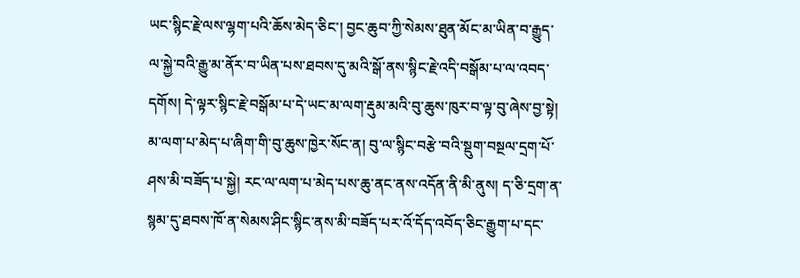ཡང་སྙིང་རྗེ་ལས་ལྷག་པའི་ཆོས་མེད་ཅིང་། བྱང་ཆུབ་ཀྱི་སེམས་ཐུན་མོང་མ་ཡིན་བ་རྒྱུད་ལ་སྐྱེ་བའི་རྒྱུ་མ་ནོར་བ་ཡིན་པས་ཐབས་དུ་མའི་སྒོ་ནས་སྙིང་རྗེ་འདི་བསྒོམ་པ་ལ་འབད་དགོས། དེ་ལྟར་སྙིང་རྗེ་བསྒོམ་པ་དེ་ཡང་མ་ལག་རྡུམ་མའི་བུ་ཆུས་ཁུར་བ་ལྟ་བུ་ཞེས་བྱ་སྟེ། མ་ལག་པ་མེད་པ་ཞིག་གི་བུ་ཆུས་ཁྱེར་སོང་ན། བུ་ལ་སྙིང་བརྩེ་བའི་སྡུག་བསྔལ་དྲག་པོ་ཤས་མི་བཟོད་པ་སྐྱེ། རང་ལ་ལག་པ་མེད་པས་ཆུ་ནང་ནས་འདོན་ནི་མི་ནུས། ད་ཅི་དྲག་ན་སྙམ་དུ་ཐབས་ཁོ་ན་སེམས་ཤིང་སྙིང་ནས་མི་བཟོད་པར་འོ་དོད་འབོད་ཅིང་རྒྱུག་པ་དང་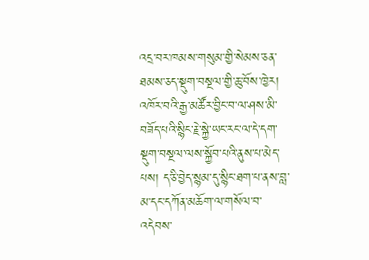འདྲ་བར་ཁམས་གསུམ་གྱི་སེམས་ཅན་ཐམས་ཅད་སྡུག་བསྔལ་གྱི་ཆུ་བོས་ཁྱེར། འཁོར་བའི་རྒྱ་མཚོར་བྱིང་བ་ལ་ཤས་མི་བཟོད་པའི་སྙིང་རྗེ་སྐྱེ་ཡང་རང་ལ་དེ་དག་སྡུག་བསྔལ་ལས་སྐྱོབ་པའི་ནུས་པ་མེད་པས། ད་ཅི་བྱེད་སྙམ་དུ་སྙིང་ཐག་པ་ནས་བླ་མ་དང་དཀོན་མཆོག་ལ་གསོལ་བ་འདེབས་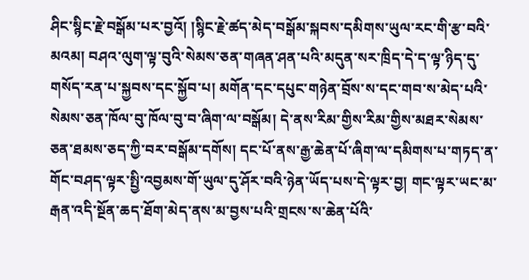ཤིང་སྙིང་རྗེ་བསྒོམ་པར་བྱའོ། །སྙིང་རྗེ་ཚད་མེད་བསྒོམ་སྐབས་དམིགས་ཡུལ་རང་གི་རྩ་བའི་མའམ། བཤའ་ལུག་ལྟ་བུའི་སེམས་ཅན་གཞན་ཤན་པའི་མདུན་སར་ཁྲིད་དེ་ད་ལྟ་ཉིད་དུ་གསོད་རན་པ་སྐྱབས་དང་སྐྱོབ་པ། མགོན་དང་དཔུང་གཉེན་བྲོས་ས་དང་གབ་ས་མེད་པའི་སེམས་ཅན་ཁོལ་བུ་ཁོལ་བུ་བ་ཞིག་ལ་བསྒོམ། དེ་ནས་རིམ་གྱིས་རིམ་གྱིས་མཐར་སེམས་ཅན་ཐམས་ཅད་ཀྱི་བར་བསྒོམ་དགོས། དང་པོ་ནས་རྒྱ་ཆེན་པོ་ཞིག་ལ་དམིགས་པ་གཏད་ན་གོང་བཤད་ལྟར་སྤྱི་འབྱམས་གོ་ཡུལ་དུ་ཤོར་བའི་ཉེན་ཡོད་པས་དེ་ལྟར་བྱ། གང་ལྟར་ཡང་མ་རྒན་འདི་སྔོན་ཆད་ཐོག་མེད་ནས་མ་བྱས་པའི་གྲངས་ས་ཆེན་པོའི་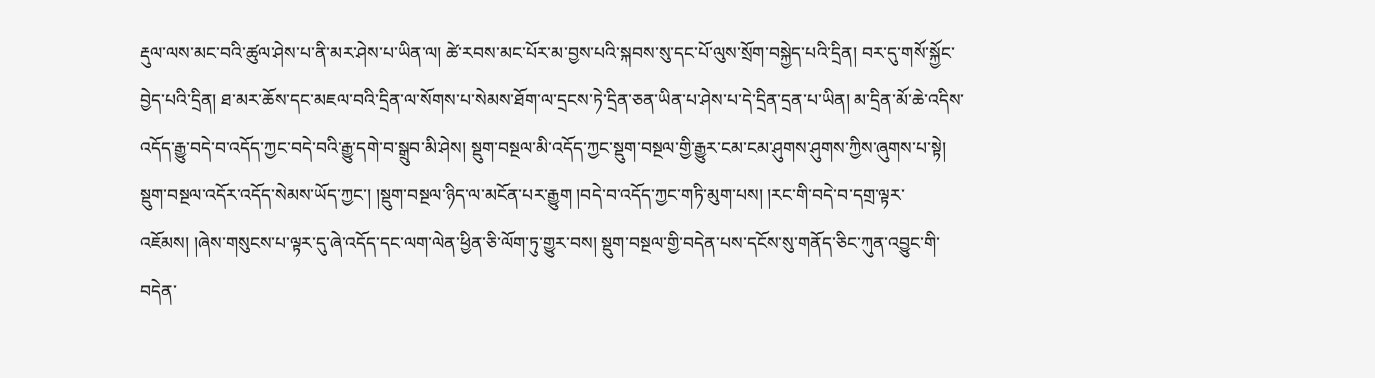རྡུལ་ལས་མང་བའི་ཚུལ་ཤེས་པ་ནི་མར་ཤེས་པ་ཡིན་ལ། ཚེ་རབས་མང་པོར་མ་བྱས་པའི་སྐབས་སུ་དང་པོ་ལུས་སྲོག་བསྐྱེད་པའི་དྲིན། བར་དུ་གསོ་སྐྱོང་བྱེད་པའི་དྲིན། ཐ་མར་ཆོས་དང་མཇལ་བའི་དྲིན་ལ་སོགས་པ་སེམས་ཐོག་ལ་དྲངས་ཏེ་དྲིན་ཅན་ཡིན་པ་ཤེས་པ་དེ་དྲིན་དྲན་པ་ཡིན། མ་དྲིན་མོ་ཆེ་འདིས་འདོད་རྒྱུ་བདེ་བ་འདོད་ཀྱང་བདེ་བའི་རྒྱུ་དགེ་བ་སྒྲུབ་མི་ཤེས། སྡུག་བསྔལ་མི་འདོད་ཀྱང་སྡུག་བསྔལ་གྱི་རྒྱུར་ངམ་ངམ་ཤུགས་ཤུགས་ཀྱིས་ཞུགས་པ་སྟེ། སྡུག་བསྔལ་འདོར་འདོད་སེམས་ཡོད་ཀྱང་། །སྡུག་བསྔལ་ཉིད་ལ་མངོན་པར་རྒྱུག །བདེ་བ་འདོད་ཀྱང་གཏི་མུག་པས། །རང་གི་བདེ་བ་དགྲ་ལྟར་འཇོམས། །ཞེས་གསུངས་པ་ལྟར་དུ་ཞེ་འདོད་དང་ལག་ལེན་ཕྱིན་ཅི་ལོག་ཏུ་གྱུར་བས། སྡུག་བསྔལ་གྱི་བདེན་པས་དངོས་སུ་གནོད་ཅིང་ཀུན་འབྱུང་གི་བདེན་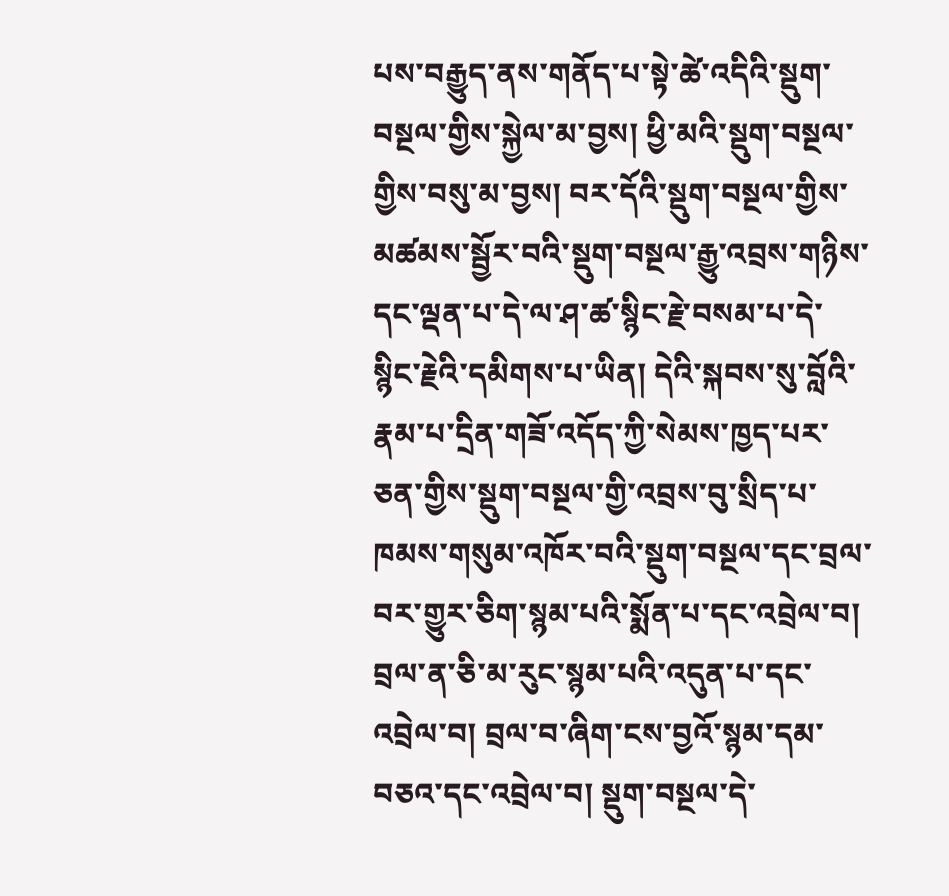པས་བརྒྱུད་ནས་གནོད་པ་སྟེ་ཚེ་འདིའི་སྡུག་བསྔལ་གྱིས་སྐྱེལ་མ་བྱས། ཕྱི་མའི་སྡུག་བསྔལ་གྱིས་བསུ་མ་བྱས། བར་དོའི་སྡུག་བསྔལ་གྱིས་མཚམས་སྦྱོར་བའི་སྡུག་བསྔལ་རྒྱུ་འབྲས་གཉིས་དང་ལྡན་པ་དེ་ལ་ཤ་ཚ་སྙིང་རྗེ་བསམ་པ་དེ་སྙིང་རྗེའི་དམིགས་པ་ཡིན། དེའི་སྐབས་སུ་བློའི་རྣམ་པ་དྲིན་གཟོ་འདོད་ཀྱི་སེམས་ཁྱད་པར་ཅན་གྱིས་སྡུག་བསྔལ་གྱི་འབྲས་བུ་སྲིད་པ་ཁམས་གསུམ་འཁོར་བའི་སྡུག་བསྔལ་དང་བྲལ་བར་གྱུར་ཅིག་སྙམ་པའི་སྨོན་པ་དང་འབྲེལ་བ། བྲལ་ན་ཅི་མ་རུང་སྙམ་པའི་འདུན་པ་དང་འབྲེལ་བ། བྲལ་བ་ཞིག་ངས་བྱའོ་སྙམ་དམ་བཅའ་དང་འབྲེལ་བ། སྡུག་བསྔལ་དེ་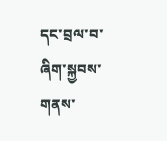དང་བྲལ་བ་ཞིག་སྐྱབས་གནས་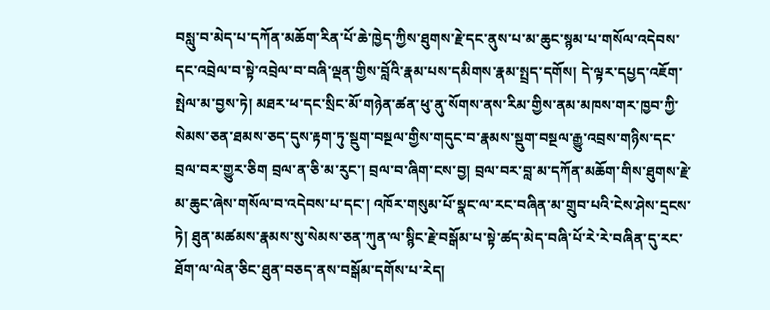བསླུ་བ་མེད་པ་དཀོན་མཆོག་རིན་པོ་ཆེ་ཁྱེད་ཀྱིས་ཐུགས་རྗེ་དང་ནུས་པ་མ་ཆུང་སྙམ་པ་གསོལ་འདེབས་དང་འབྲེལ་བ་སྟེ་འབྲེལ་བ་བཞི་ལྡན་གྱིས་བློའི་རྣམ་པས་དམིགས་རྣམ་སྤྲད་དགོས། དེ་ལྟར་དཔྱད་འཇོག་སྤེལ་མ་བྱས་ཏེ། མཐར་ཕ་དང་སྲིང་མོ་གཉེན་ཚན་ཕུ་ནུ་སོགས་ནས་རིམ་གྱིས་ནམ་མཁས་གར་ཁྱབ་ཀྱི་སེམས་ཅན་ཐམས་ཅད་དུས་རྟག་ཏུ་སྡུག་བསྔལ་གྱིས་གདུང་བ་རྣམས་སྡུག་བསྔལ་རྒྱུ་འབྲས་གཉིས་དང་བྲལ་བར་གྱུར་ཅིག བྲལ་ན་ཅི་མ་རུང་། བྲལ་བ་ཞིག་ངས་བྱ། བྲལ་བར་བླ་མ་དཀོན་མཆོག་གིས་ཐུགས་རྗེ་མ་ཆུང་ཞེས་གསོལ་བ་འདེབས་པ་དང་། འཁོར་གསུམ་པོ་སྣང་ལ་རང་བཞིན་མ་གྲུབ་པའི་ངེས་ཤེས་དྲངས་ཏེ། ཐུན་མཚམས་རྣམས་སུ་སེམས་ཅན་ཀུན་ལ་སྙིང་རྗེ་བསྒོམ་པ་སྟེ་ཚད་མེད་བཞི་པོ་རེ་རེ་བཞིན་དུ་རང་ཐོག་ལ་ལེན་ཅིང་ཐུན་བཅད་ནས་བསྒོམ་དགོས་པ་རེད།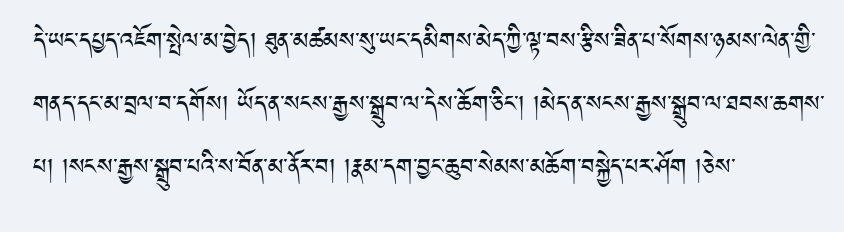དེ་ཡང་དཔྱད་འཇོག་སྤེལ་མ་བྱེད། ཐུན་མཚམས་སུ་ཡང་དམིགས་མེད་ཀྱི་ལྟ་བས་རྩིས་ཟིན་པ་སོགས་ཉམས་ལེན་གྱི་གནད་དང་མ་བྲལ་བ་དགོས། ཡོད་ན་སངས་རྒྱས་སྒྲུབ་ལ་དེས་ཆོག་ཅིང་། །མེད་ན་སངས་རྒྱས་སྒྲུབ་ལ་ཐབས་ཆགས་པ། །སངས་རྒྱས་སྒྲུབ་པའི་ས་བོན་མ་ནོར་བ། །རྣམ་དག་བྱང་ཆུབ་སེམས་མཆོག་བསྐྱེད་པར་ཤོག །ཅེས་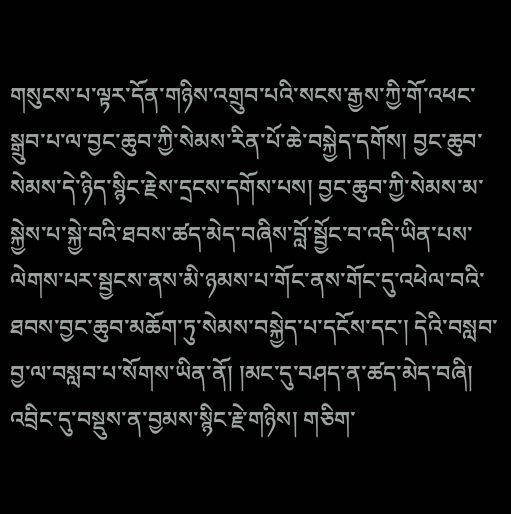གསུངས་པ་ལྟར་དོན་གཉིས་འགྲུབ་པའི་སངས་རྒྱས་ཀྱི་གོ་འཕང་སྒྲུབ་པ་ལ་བྱང་ཆུབ་ཀྱི་སེམས་རིན་པོ་ཆེ་བསྐྱེད་དགོས། བྱང་ཆུབ་སེམས་དེ་ཉིད་སྙིང་རྗེས་དྲངས་དགོས་པས། བྱང་ཆུབ་ཀྱི་སེམས་མ་སྐྱེས་པ་སྐྱེ་བའི་ཐབས་ཚད་མེད་བཞིས་བློ་སྦྱོང་བ་འདི་ཡིན་པས་ལེགས་པར་སྦྱངས་ནས་མི་ཉམས་པ་གོང་ནས་གོང་དུ་འཕེལ་བའི་ཐབས་བྱང་ཆུབ་མཆོག་ཏུ་སེམས་བསྐྱེད་པ་དངོས་དང་། དེའི་བསླབ་བྱ་ལ་བསླབ་པ་སོགས་ཡིན་ནོ། །མང་དུ་བཤད་ན་ཚད་མེད་བཞི། འབྲིང་དུ་བསྡུས་ན་བྱམས་སྙིང་རྗེ་གཉིས། གཅིག་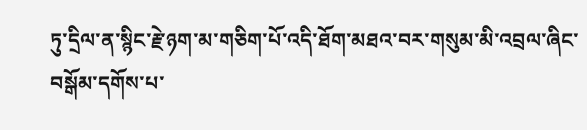ཏུ་དྲིལ་ན་སྙིང་རྗེ་ཉག་མ་གཅིག་པོ་འདི་ཐོག་མཐའ་བར་གསུམ་མི་འབྲལ་ཞིང་བསྒོམ་དགོས་པ་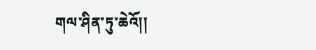གལ་ཤིན་ཏུ་ཆེའོ།།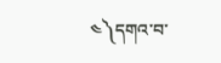༤༽དགའ་བ་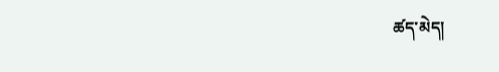ཚད་མེད།